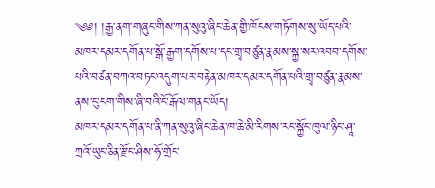༄༅། །རྒྱ་ནག་གཞུང་གིས་ཀན་སུའུ་ཞིང་ཆེན་གྱི་ཁོངས་གཏོགས་སུ་ཡོད་པའི་མཁར་དམར་དགོན་པ་སྒོ་རྒྱག་དགོས་པ་དང་གྲྭ་བཙུན་རྣམས་སྐྱ་སར་འབབ་དགོས་པའི་བཙན་བཀའ་བཏང་འདུག་པར་བརྟེན་མཁར་དམར་དགོན་པའི་གྲྭ་བཙུན་རྣམས་ནས་ངུ་ངག་གིས་ཞི་བའི་ངོ་རྒོལ་གནང་ཡོད།
མཁར་དམར་དགོན་པ་ནི་ཀན་སུའུ་ཞིང་ཆེན་ཁ་ཆེ་མི་རིགས་རང་སྐྱོང་ཁུལ་ཉིང་ཤཱ་ཀྲའོ་ཡུང་ཅིན་རྫོང་ཤིས་ཧོ་གྲོང་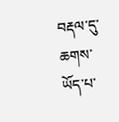བརྡལ་དུ་ཆགས་ཡོད་པ་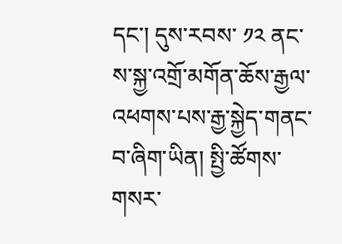དང་། དུས་རབས་ ༡༢ ནང་ས་སྐྱ་འགྲོ་མགོན་ཆོས་རྒྱལ་འཕགས་པས་རྒྱ་སྐྱེད་གནང་བ་ཞིག་ཡིན། སྤྱི་ཚོགས་གསར་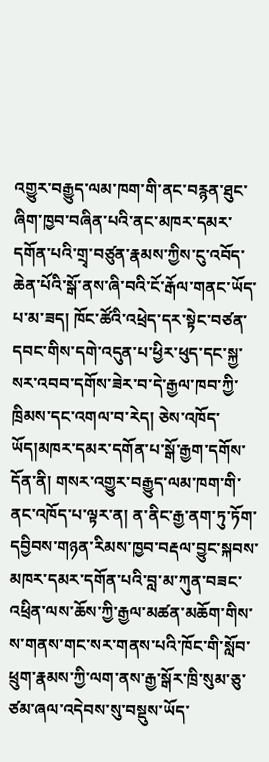འགྱུར་བརྒྱུད་ལམ་ཁག་གི་ནང་བརྙན་ཐུང་ཞིག་ཁྱབ་བཞིན་པའི་ནང་མཁར་དམར་དགོན་པའི་གྲྭ་བཙུན་རྣམས་ཀྱིས་ངུ་འབོད་ཆེན་པོའི་སྒོ་ནས་ཞི་བའི་ངོ་རྒོལ་གནང་ཡོད་པ་མ་ཟད། ཁོང་ཚོའི་འཕྲེད་དར་སྟེང་བཙན་དབང་གིས་དགེ་འདུན་པ་ཕྱིར་ཕུད་དང་སྐྱ་སར་འབབ་དགོས་ཟེར་བ་དེ་རྒྱལ་ཁབ་ཀྱི་ཁྲིམས་དང་འགལ་བ་རེད། ཅེས་འཁོད་ཡོད།མཁར་དམར་དགོན་པ་སྒོ་རྒྱག་དགོས་དོན་ནི། གསར་འགྱུར་བརྒྱུད་ལམ་ཁག་གི་ནང་འཁོད་པ་ལྟར་ན། ན་ནིང་རྒྱ་ནག་ཏུ་ཏོག་དབྱིབས་གཉན་རིམས་ཁྱབ་བརྡལ་བྱུང་སྐབས་མཁར་དམར་དགོན་པའི་བླ་མ་ཀུན་བཟང་འཕྲིན་ལས་ཆོས་ཀྱི་རྒྱལ་མཚན་མཆོག་གིས་ས་གནས་གང་སར་གནས་པའི་ཁོང་གི་སློབ་ཕྲུག་རྣམས་ཀྱི་ལག་ནས་རྒྱ་སྒོར་ཁྲི་སུམ་ཅུ་ཙམ་ཞལ་འདེབས་སུ་བསྡུས་ཡོད་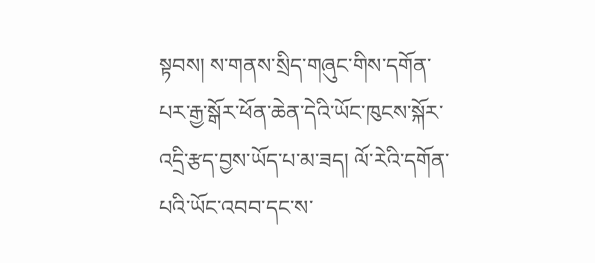སྟབས། ས་གནས་སྲིད་གཞུང་གིས་དགོན་པར་རྒྱ་སྒོར་ཕོན་ཆེན་དེའི་ཡོང་ཁུངས་སྐོར་འདྲི་རྩད་བྱས་ཡོད་པ་མ་ཟད། ལོ་རེའི་དགོན་པའི་ཡོང་འབབ་དང་ས་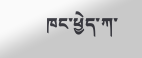ཁང་ཕྱེད་ཀ་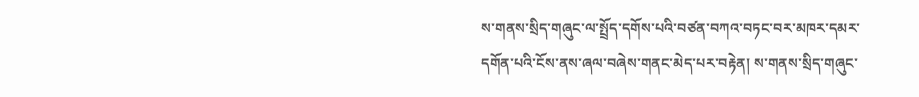ས་གནས་སྲིད་གཞུང་ལ་སྤྲོད་དགོས་པའི་བཙན་བཀའ་བཏང་བར་མཁར་དམར་དགོན་པའི་ངོས་ནས་ཞལ་བཞེས་གནང་མེད་པར་བརྟེན། ས་གནས་སྲིད་གཞུང་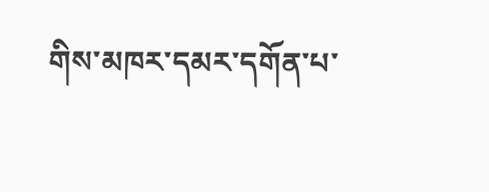གིས་མཁར་དམར་དགོན་པ་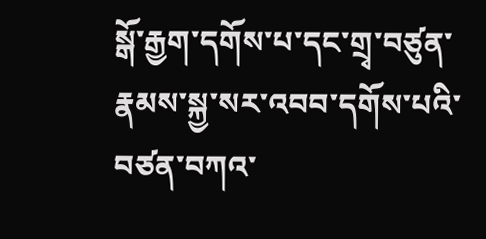སྒོ་རྒྱག་དགོས་པ་དང་གྲྭ་བཙུན་རྣམས་སྐྱ་སར་འབབ་དགོས་པའི་བཙན་བཀའ་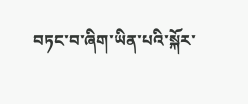བཏང་བ་ཞིག་ཡིན་པའི་སྐོར་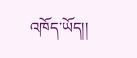འཁོད་ཡོད།།